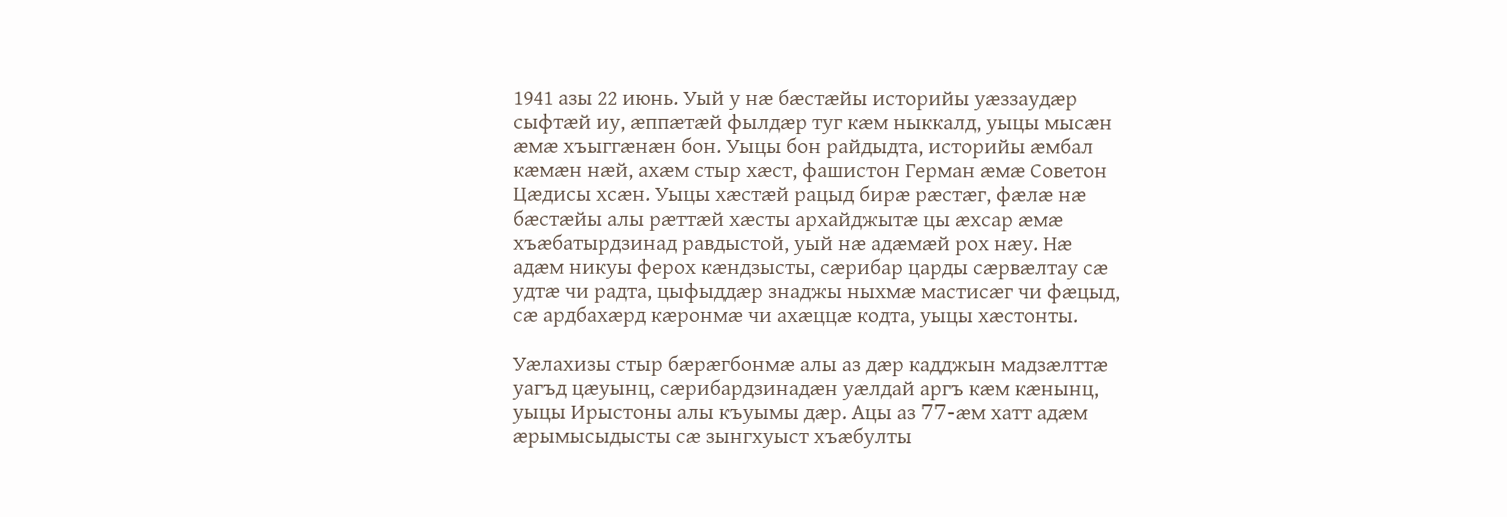1941 азы 22 июнь. Уый у нæ бæстæйы историйы уæззаудæр сыфтæй иу, æппæтæй фылдæр туг кæм ныккалд, уыцы мысæн æмæ хъыггæнæн бон. Уыцы бон райдыдта, историйы æмбал кæмæн нæй, ахæм стыр хæст, фашистон Герман æмæ Советон Цæдисы хсæн. Уыцы хæстæй рацыд бирæ рæстæг, фæлæ нæ бæстæйы алы рæттæй хæсты архайджытæ цы æхсар æмæ хъæбатырдзинад равдыстой, уый нæ адæмæй рох нæу. Нæ адæм никуы ферох кæндзысты, сæрибар царды сæрвæлтау сæ удтæ чи радта, цыфыддæр знаджы ныхмæ мастисæг чи фæцыд, сæ ардбахæрд кæронмæ чи ахæццæ кодта, уыцы хæстонты.

Уæлахизы стыр бæрæгбонмæ алы аз дæр кадджын мадзæлттæ уагъд цæуынц, сæрибардзинадæн уæлдай аргъ кæм кæнынц, уыцы Ирыстоны алы къуымы дæр. Ацы аз 77-æм хатт адæм æрымысыдысты сæ зынгхуыст хъæбулты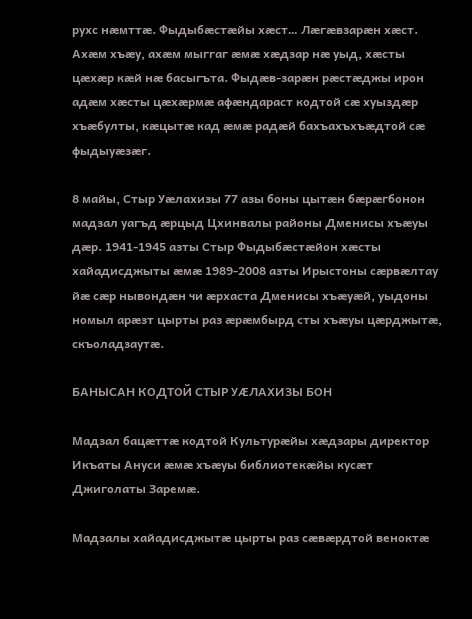рухс нæмттæ. Фыдыбæстæйы хæст… Лæгæвзарæн хæст. Ахæм хъæу, ахæм мыггаг æмæ хæдзар нæ уыд, хæсты цæхæр кæй нæ басыгъта. Фыдæв-зарæн рæстæджы ирон адæм хæсты цæхæрмæ афæндараст кодтой сæ хуыздæр хъæбулты, кæцытæ кад æмæ радæй бахъахъхъæдтой сæ фыдыуæзæг.

8 майы, Стыр Уæлахизы 77 азы боны цытæн бæрæгбонон мадзал уагъд æрцыд Цхинвалы районы Дменисы хъæуы дæр. 1941-1945 азты Стыр Фыдыбæстæйон хæсты хайадисджыты æмæ 1989-2008 азты Ирыстоны сæрвæлтау йæ сæр нывондæн чи æрхаста Дменисы хъæуæй, уыдоны номыл арæзт цырты раз æрæмбырд сты хъæуы цæрджытæ, скъоладзаутæ.

БАНЫСАН КОДТОЙ СТЫР УÆЛАХИЗЫ БОН

Мадзал бацæттæ кодтой Культурæйы хæдзары директор Икъаты Ануси æмæ хъæуы библиотекæйы кусæт Джиголаты Заремæ.

Мадзалы хайадисджытæ цырты раз сæвæрдтой веноктæ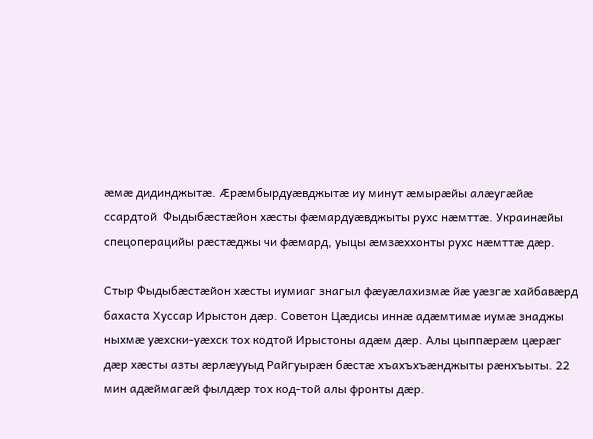æмæ дидинджытæ. Æрæмбырдуæвджытæ иу минут æмырæйы алæугæйæ ссардтой  Фыдыбæстæйон хæсты фæмардуæвджыты рухс нæмттæ. Украинæйы спецоперацийы рæстæджы чи фæмард, уыцы æмзæххонты рухс нæмттæ дæр.

Стыр Фыдыбæстæйон хæсты иумиаг знагыл фæуæлахизмæ йæ уæзгæ хайбавæрд бахаста Хуссар Ирыстон дæр. Советон Цæдисы иннæ адæмтимæ иумæ знаджы ныхмæ уæхски-уæхск тох кодтой Ирыстоны адæм дæр. Алы цыппæрæм цæрæг дæр хæсты азты æрлæууыд Райгуырæн бæстæ хъахъхъæнджыты рæнхъыты. 22 мин адæймагæй фылдæр тох код-той алы фронты дæр.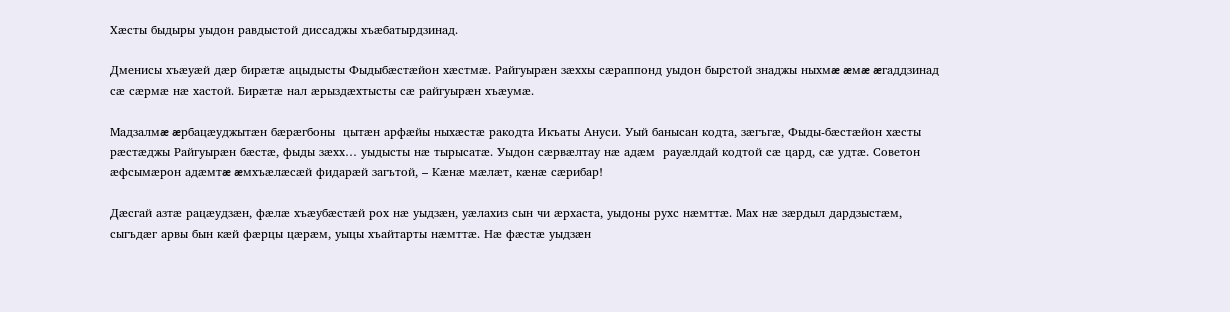Хæсты быдыры уыдон равдыстой диссаджы хъæбатырдзинад.

Дменисы хъæуæй дæр бирæтæ ацыдысты Фыдыбæстæйон хæстмæ. Райгуырæн зæххы сæраппонд уыдон бырстой знаджы ныхмæ æмæ æгаддзинад сæ сæрмæ нæ хастой. Бирæтæ нал æрыздæхтысты сæ райгуырæн хъæумæ.

Мадзалмæ æрбацæуджытæн бæрæгбоны  цытæн арфæйы ныхæстæ ракодта Икъаты Ануси. Уый банысан кодта, зæгъгæ, Фыды-бæстæйон хæсты рæстæджы Райгуырæн бæстæ, фыды зæхх… уыдысты нæ тырысатæ. Уыдон сæрвæлтау нæ адæм  рауæлдай кодтой сæ цард, сæ удтæ. Советон æфсымæрон адæмтæ æмхъæлæсæй фидарæй загътой, – Кæнæ мæлæт, кæнæ сæрибар!

Дæсгай азтæ рацæудзæн, фæлæ хъæубæстæй рох нæ уыдзæн, уæлахиз сын чи æрхаста, уыдоны рухс нæмттæ. Мах нæ зæрдыл дардзыстæм, сыгъдæг арвы бын кæй фæрцы цæрæм, уыцы хъайтарты нæмттæ. Нæ фæстæ уыдзæн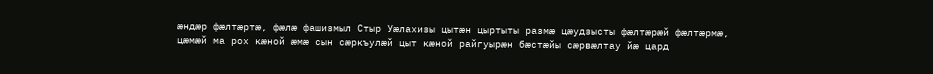æндæр фæлтæртæ, фæлæ фашизмыл Стыр Уæлахизы цытæн цыртыты размæ цæудзысты фæлтæрæй фæлтæрмæ, цæмæй ма рох кæной æмæ сын сæркъулæй цыт кæной райгуырæн бæстæйы сæрвæлтау йæ цард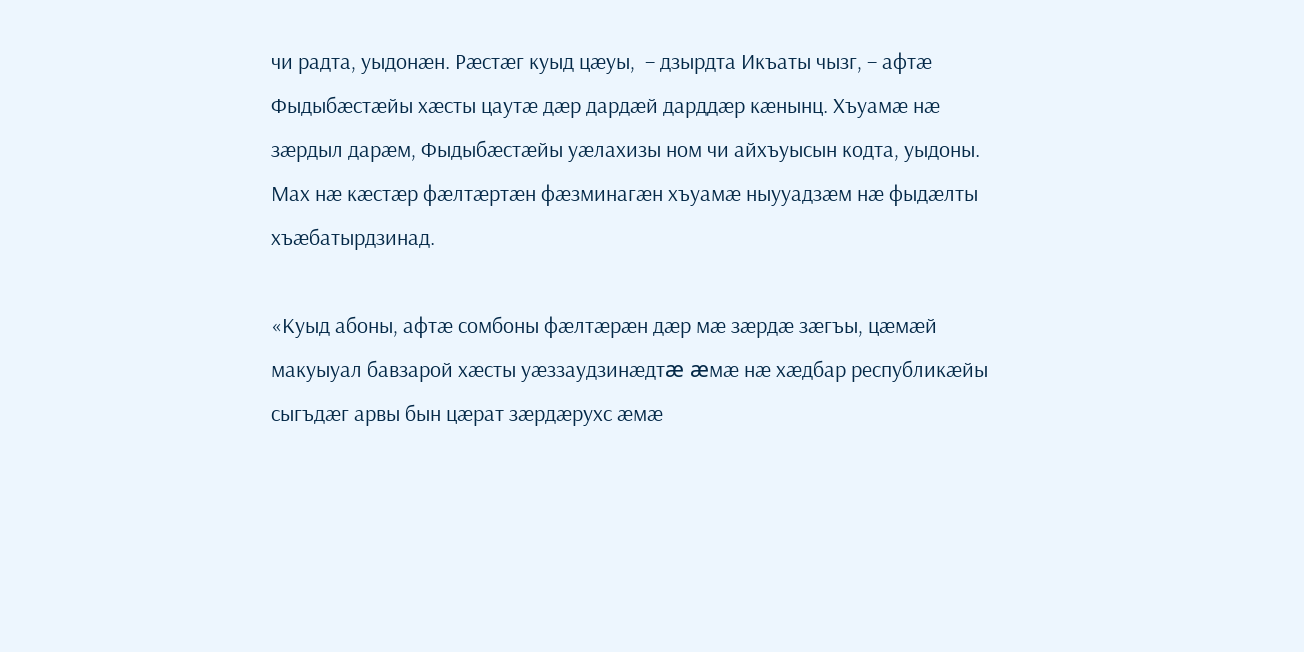чи радта, уыдонæн. Рæстæг куыд цæуы,  – дзырдта Икъаты чызг, – афтæ Фыдыбæстæйы хæсты цаутæ дæр дардæй дарддæр кæнынц. Хъуамæ нæ зæрдыл дарæм, Фыдыбæстæйы уæлахизы ном чи айхъуысын кодта, уыдоны. Мах нæ кæстæр фæлтæртæн фæзминагæн хъуамæ ныууадзæм нæ фыдæлты хъæбатырдзинад.

«Куыд абоны, афтæ сомбоны фæлтæрæн дæр мæ зæрдæ зæгъы, цæмæй макуыуал бавзарой хæсты уæззаудзинæдтæ æмæ нæ хæдбар республикæйы сыгъдæг арвы бын цæрат зæрдæрухс æмæ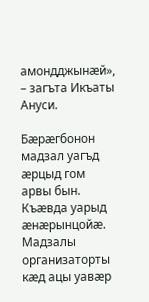амондджынæй», – загъта Икъаты Ануси.

Бæрæгбонон мадзал уагъд æрцыд гом арвы бын. Къæвда уарыд æнæрынцойæ. Мадзалы организаторты кæд ацы уавæр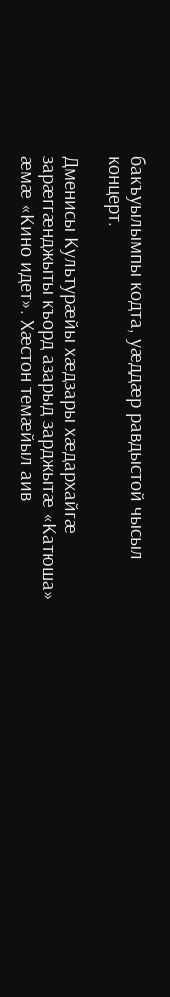бакъуылымпы кодта, уæддæр равдыстой чысыл концерт.

Дменисы Культурæйы хæдзары хæдархайгæ зарæггæнджыты къорд азарыд зарджытæ «Катюша» æмæ «Кино идет». Хæстон темæйыл аив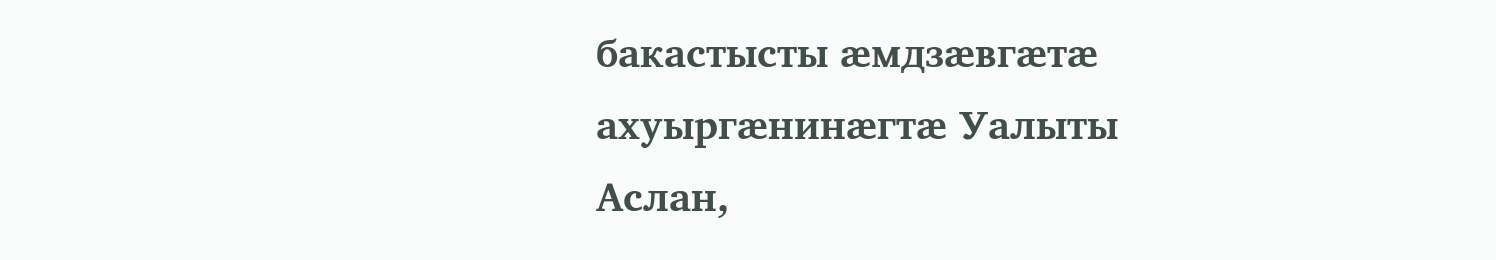бакастысты æмдзæвгæтæ ахуыргæнинæгтæ Уалыты Аслан,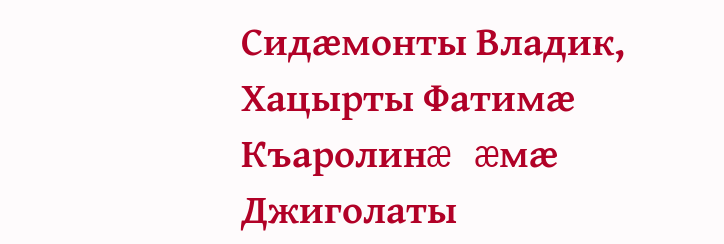Сидæмонты Владик, Хацырты Фатимæ Къаролинæ æмæ Джиголаты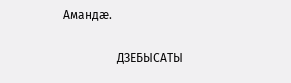Амандæ.

                  ДЗЕБЫСАТЫ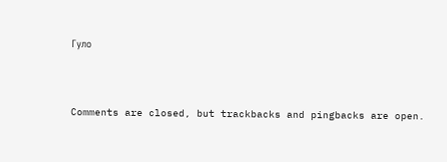Гуло



Comments are closed, but trackbacks and pingbacks are open.